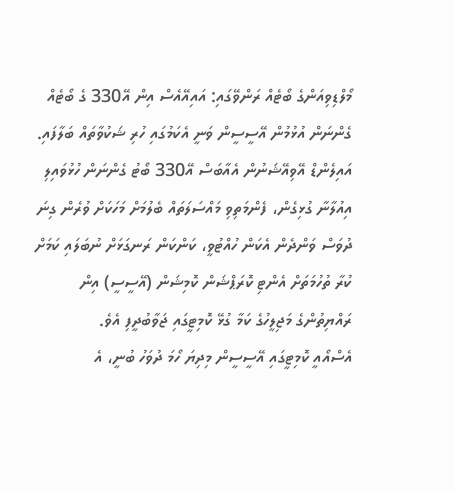މޯލްޑިވިއަންގެ ބޯޓެއް ރަންވޭގައި: އައިއޭއެސް އިން އޭ330 ގެ ބޯޓެއް ގެންނަން އުޅުމުން އޭސީސީން ވަނީ އެކަމުގައި ހުރި ޝަކުވާތައް ބަލާފައި.
އައިލެންޑް އޭވިއޭޝަނުން އެއާބަސް އޭ330 ބޯޓު ގެންނަން ހުޅުވައިލި އިއުލާނާ ގުޅިގެން، ފެންމަތިވި މައްސަލަތައް ބެލުމަށް މަހަކަށް ވުރެން ގިނަ ދުވަސް ވަންދެން އެކަން ހުއްޓުވީ، ކަންކަން ރަނގަޅަށް ނުބަލައި ކަމަށް ކުރާ ތުހުމަތަށް އެންޓި ކޮރަޕްޝަން ކޮމިޝަން (އޭސީސީ) އިން ރައްޔިތުންގެ މަޖިލީހުގެ ކަމާ ގުޅޭ ކޮމިޓީގައި ޖަވާބުދީފި އެވެ.
އެސްއޯއީ ކޮމިޓީގައި އޭސީސީން މިދިޔަ ހޯމަ ދުވަހު ބުނީ، އެ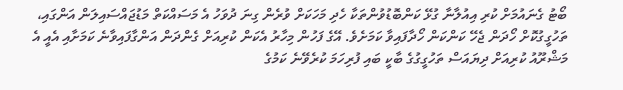ބޯޓު ގެނައުމަށް ކުރި އިއުލާނާ ގުޅޭ ކަންބޮޑުވުންތަކާ ހެދި މަހަކަށް ވުރެން ގިނަ ދުވަހު އެ މަސައްކަތް މަޑުޖައްސައިލަން އަންގައި، ތަހުގީގުކޮށް ހޯދަން ޖެހޭ ކަންކަން ހޯދާފައިވާ ކަމަށެވެ. އޭގެ ފަހުން މިހާރު އެކަން ކުރިއަށް ގެންދަން އަންގާފައިވާނެ ކަމަށާއި އެއީ އެ މަޝްރޫއު ކުރިއަށް ދިޔައަސް ތަހުގީގުގެ ބާކީ ބައި ފުރިހަމަ ކުރެވޭނެ ކަމުގެ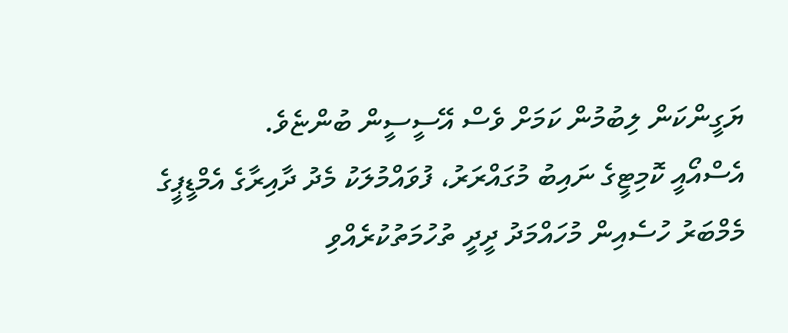ޔަގީންކަން ލިބުމުން ކަމަށް ވެސް އޭސީސީން ބުންޏެވެ.
އެސްއޯއީ ކޮމިޓީގެ ނައިބު މުގައްރަރު، ފުވައްމުލަކު މެދު ދާއިރާގެ އެމްޑީޕީގެ މެމްބަރު ހުސެއިން މުހައްމަދު ދީދީ ތުހުމަތުކުރެއްވި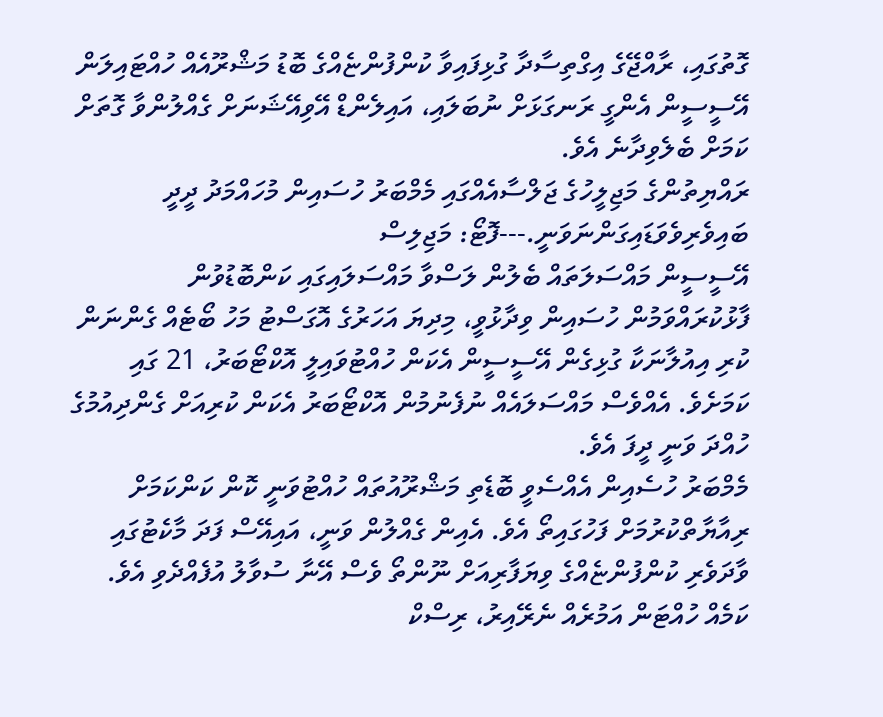ގޮތުގައި، ރާއްޖޭގެ އިގްތިސާދާ ގުޅިފައިވާ ކުންފުންޏެއްގެ ބޮޑު މަޝްރޫއެއް ހުއްޓައިލަން އޭސީސީން އެންގީ ރަނގަޅަށް ނުބަލައި، އައިލެންޑް އޭވިއޭޝަނަށް ގެއްލުންވާ ގޮތަށް ކަމަށް ބެލެވިދާނެ އެވެ.
ރައްޔިތުންގެ މަޖިލީހުގެ ޖަލްސާއެއްގައި މެމްބަރު ހުސައިން މުހައްމަދު ދީދީ ބައިވެރިވެވަޑައިގަންނަވަނީ.---ފޮޓޯ: މަޖިލިސް
އޭސީސީން މައްސަލަތައް ބެލުން ލަސްވާ މައްސަލައިގައި ކަންބޮޑުވުން ފާޅުކުރައްވަމުން ހުސައިން ވިދާޅުވީ، މިދިޔަ އަހަރުގެ އޮގަސްޓު މަހު ބޯޓެއް ގެންނަން ކުރި އިއުލާނަކާ ގުޅިގެން އޭސީސީން އެކަން ހުއްޓުވައިލީ އޮކްޓޯބަރު، 21 ގައި ކަމަށެވެ. އެއްވެސް މައްސަލައެއް ނުފެނުމުން އޮކްޓޯބަރު އެކަން ކުރިއަށް ގެންދިއުމުގެ ހުއްދަ ވަނީ ދީފަ އެވެ.
މެމްބަރު ހުސެއިން އެއްސެވީ ބޮޑެތި މަޝްރޫއުތައް ހުއްޓުވަނީ ކޮން ކަންކަމަށް ރިއާޔާތްކުރުމަށް ފަހުގައިތޯ އެވެ. އެއިން ގެއްލުން ވަނީ، އައިއޭސް ފަދަ މާކެޓުގައި ވާދަވެރި ކުންފުންޏެއްގެ ވިޔަފާރިއަށް ނޫންތޯ ވެސް އޭނާ ސުވާލު އުފެއްދެވި އެވެ. ކަމެއް ހުއްޓަން އަމުރެއް ނެރޭއިރު، ރިސްކް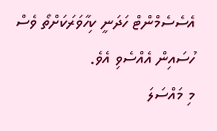އެސެސެމްންޓް ހަދަނީ ކިހާވަރަކަށްތޯ ވެސް ހުސައިން އެއްސެވި އެވެ.
މި މައްސަލަ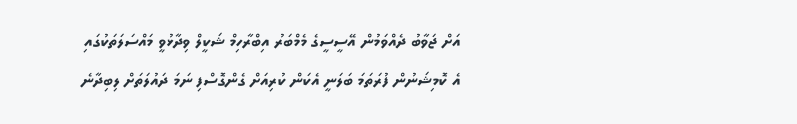އަށް ޖަވާބު ދެއްވަމުން އޭސީސީގެ މެމްބަރު އިބްރާހިމް ޝަކީލް ވިދާޅުވީ މައްސަލަތަކުގައި އެ ކޮމިޝަނުން ފުރަތަމަ ބަލަނީ އެކަން ކުރިއަށް ގެންގޮސްފި ނަމަ ދައުލަތަށް ލިބިދާނެ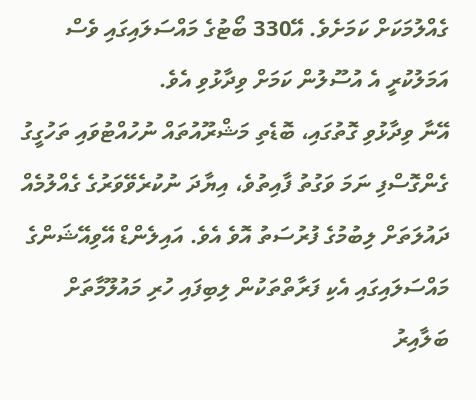ގެއްލުމަކަށް ކަމަށެވެ. އޭ330 ބޯޓުގެ މައްސަލައިގައި ވެސް އަމަލުކުރީ އެ އުސޫލުން ކަމަށް ވިދާޅުވި އެވެ.
އޭނާ ވިދާޅުވި ގޮތުގައި، ބޮޑެތި މަޝްރޫއުތައް ނުހުއްޓުވައި ތަހުގީގު ގެންގޮސްފި ނަމަ ވަގުތު ފާއިތުވެ، އިޔާދަ ނުކުރެވޭވަރުގެ ގެއްލުމެއް ދައުލަތަށް ލިބުމުގެ ފުރުސަތު އޮވެ އެވެ. އައިލެންޑް އޭވިއޭޝަންގެ މައްސަލައިގައި އެކި ފަރާތްތަކުން ލިބިފައި ހުރި މައުލޫމާތަށް ބަލާއިރު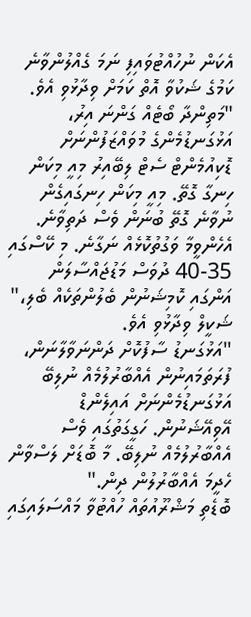އެކަން ނުހުއްޓުވައިފި ނަމަ ގެއްލުންވާނެ ކަމުގެ ޝަކުވާ އޮތް ކަމަށް ވިދާޅުވި އެވެ.
"މަތިންދާ ބޯޓެއް ގަންނަ އިރު، އަޅުގަނޑުމެންގެ މުވައްޒަފުންނަށް ޑޮކިއުމެންޓް ސެޓް ލިބޭއިރު މިއީ މިކަން ހިނގާ ގޮތޭ. މިއީ މިކަން ހިނގައިގެން ނުވާނެ ގޮތޭ ބުނަން ވެސް ދަތިވާނެ. އެހެންވީމާ ވަގުތުކޮޅެއް ނަގާނެ. މި ކޭސްގައި 35-40 ދުވަސް މަޑުޖައްސާލަން އަންގައި ކޮމިޝަނުން ބެލުންތަކެއް ބެލި،" ޝަކީލް ވިދާޅުވި އެވެ.
"އަޅުގަނޑު ސާފުކޮށް ދަންނަވާލާނަން، ފުރަތަމައިނުން އެއްބާރުލުމެއް ނުލިބޭ އަޅުގަނޑުމެންނަށް އައިލެންޑް އޭވިއޭޝަނުން. ހަގީގަތުގައި ވެސް އެއްބާރުލުމެއް ނުލިބޭ. މާ ބޮޑަށް ލަސްވާން ހެދީމަ އެއްބާރުލުން ދިން."
ބޮޑެތި މަޝްރޫއުތައް ހުއްޓުވާ މައްސަލައިގައި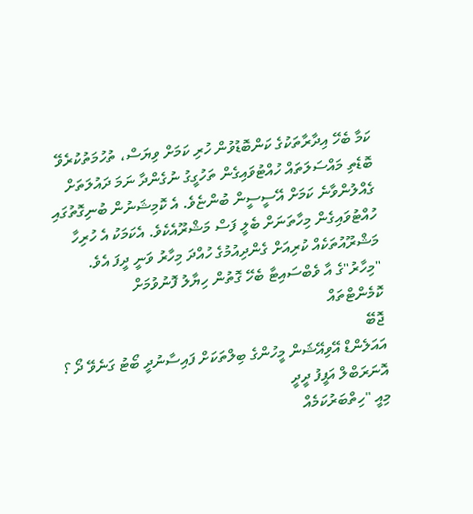ކަމާ ބެހޭ އިދާރާތަކުގެ ކަންބޮޑުވުން ހުރި ކަމަށް ވިޔަސް، ތުހުމަތުކުރެވޭ ބޮޑެތި މައްސަލަތައް ހުއްޓުވައިގެން ތަހުގީގު ނުގެންދާ ނަމަ ދައުލަތަށް ގެއްލުންވާނެ ކަމަށް އޭސީސީން ބުންޏެވެ. އެ ކޮމިޝަނުން ބުނިގޮތުގައި ހުއްޓުވައިގެން މިހާތަނަށް ބެލީ ފަސް މަޝްރޫއެކެވެ. އެކަމަކު އެ ހުރިހާ މަޝްރޫއުތަކެއް ކުރިއަށް ގެންދިއުމުގެ ހުއްދަ މިހާރު ވަނީ ދީފަ އެވެ.
"މިހާރު"ގެ އާ ވެބްސައިޓާ ބެހޭ ގޮތުން ހިޔާލު ފޮނުވުމަށް
ކޮމެންޓްތައް
ޖޮބޭ
އައަލެންޑް އޭވިއޭޝަން މީހުންގެ ބިލްތަކަށް ފައިސާނުދީ ބޯޓު ގަނެވޭ ދޯ ؟
އޮނަރަބްލް އަފީފު ދީދީ
މިއީ "ހިތްބަރުކަމެއް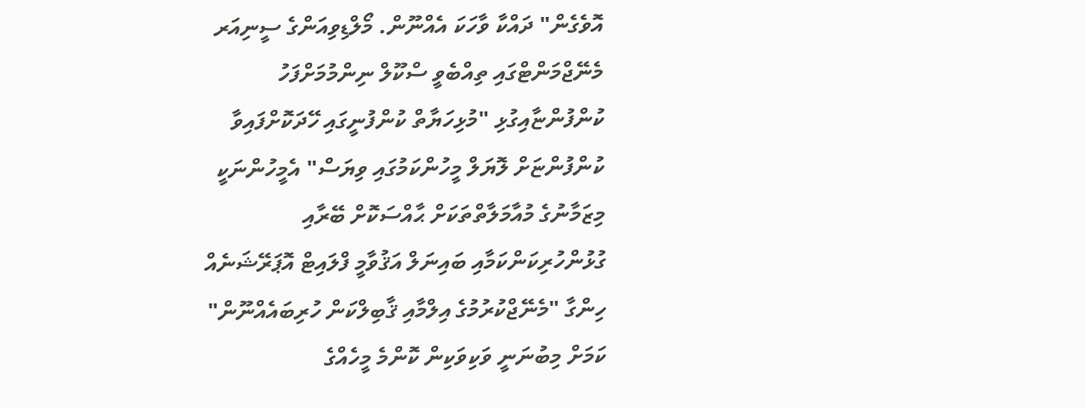އޮވެގެން" ދައްކާ ވާހަކަ އެއްނޫން. މޯލްޑިވިއަންގެ ސީނިއަރ މެނޭޖްމަންޓްގައި ތިއްބެވީ ސްކޫލް ނިންމުމަށްފަހު ކުންފުންޏާއިގުޅި "މުޅިހަޔާތް ކުންފުނީގައި ހޭދަކޮށްފައިވާ ކުންފުންޏަށް ލޮޔަލް މީހުންކަމުގައި ވިޔަސް" އެމީހުންނަކީ މިޒަމާނުގެ މުއާމަލާތްތަކަށް ޙާއްސަކޮށް ބޭރާއި ގުޅުންހުރިކަންކަމާއި ބައިނަލް އަޤުވާމީ ފްލައިޓް އޮޕަރޭޝަނެއް ހިންގާ "މެނޭޖްކުރުމުގެ އިލްމާއި ޤާބިލްކަން ހުރިބައެއްނޫން" ކަމަށް މިބުނަނީ ވަކިވަކިން ކޮންމެ މީހެއްގެ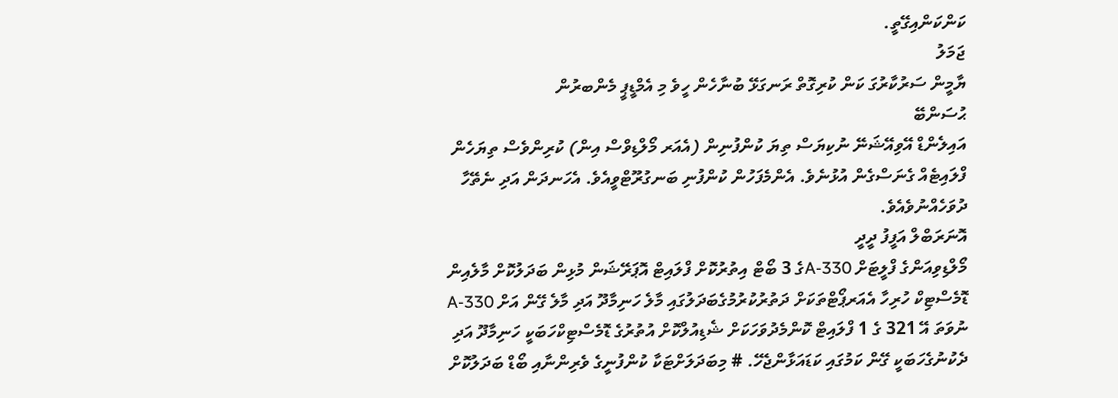ކަންކަންއިގޭތީ.
ޖަމަލު
ޔާމީން ސަރުކާރުގަ ކަން ކުރިގޮތް ރަނގަޅޭ ބުނާހެން ހީވެ މި އެމްޑީޕީ މެންބރުން
ޙުސަންބޭ
އައިލެންޑް އޭވިއޭޝަނޭ ނުކިޔަސް ތިޔަ ކުންފުނިން (އެއަރ މޯލްޑިވްސް އިން) ކުރިންވެސް ތިޔަހެން ފްލައިޓެއް ގެނަސްގެން އުޅުނެވެ. އެންމެފަހުން ކުންފުނި ބަނގުރޫޓްވީއެވެ. އެހަނދަން އަދި ނެތޭހާ ދުވަހެއްނުވެއެވެ.
އޮނަރަބްލް އަފީފު ދީދީ
މޯލްޑިވިއަންގެ ފްލީޓަށް A-330ގެ 3 ބޯޓް އިތުރުކޮށް ފްލައިޓް އޮޕަރޭޝަން މުޅިން ބަދަލުކޮށް މާލެއިން ޑޮމެސްޓިކް ހުރިހާ އެއަރޕޯޓްތަކަށް ދަތުރުކުރުމުގެބަދަލުގައި މާލެ ހަނިމާދޫ އަދި މާލެ ގޭން އަށް A-330 ނުވަތަ އޭ 321 ގެ 1 ފްލައިޓް ކޮންމެދުވަހަކަށް ޝެޑިއުލްކޮށް އުތުރުގެ ޑޮމެސްޓިކްހަބަކީ ހަނިމާދޫ އަދި ދެކުނުގެހަބަކީ ގޭން ކަމުގައި ކަޑައަޅާންޖެހޭ. # މިބަދަލަށްޓަކާ ކުންފުނީގެ ވެރިންނާއި ބޯޑް ބަދަލުކޮށް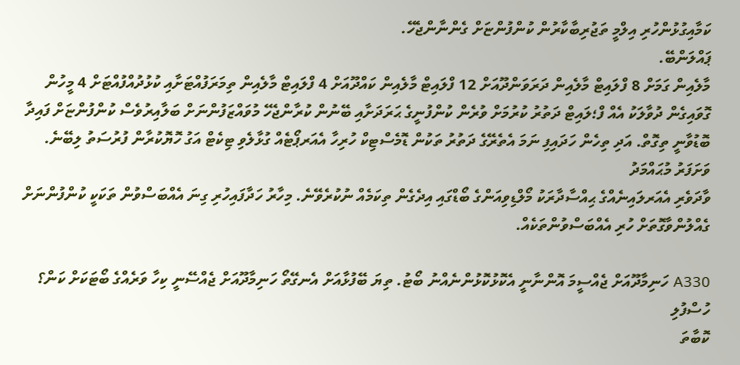ކަމާއިގުޅުންހުރި އިލްމީ ތަޖުރިބާކާރުން ކުންފުންޏަށް ގެންނާންޖެހޭ.
ޕައްލަންބޭ.
މާލެއިން ގަމަށް 8 ފްލައިޓް މާލެއިން ދަރަވަންދޫއަށް 12 ފްލައިޓް މާލެއިން ކައްދޫއަށް 4 ފްލައިޓް މާލެއިން ތިމަރަފުއްޓަށާއި ކުޅުދުއްފުއްޓަށް 4 މީހުން ގޮވައިގެން ދުވާލަކު އެއް ފް؛ލައިޓް ދަތުރު ކުރުމަށް ވުރެން ކުންފުނީގެ ޙަރަދަށާއި ބޭނުން ކުރާންޖެހޭ މުވައްޒަފުންނަށް ބަލާއިރުވެސް ކުންފުންޏަށް ފައިދާ ބޮޑުވާނީ ތިގޮތް. އަދި ތިހެން ހަދައިފި ނަމަ އެތެރޭގެ ދަތުރު ތަކުން ޑޮމެސްޓިކް ހުރިހާ އެއަރޕޯޓެއް ގުޅާލެވި ޓިކެޓް އަގު ހޮޔޮކުރާން ފުރުސަތު ލިބޭނެ.
ވަށަފަރު މުޙައްމަދު
ވާދަވެރި އެއަރލައިނެއްގެ ޙިއްސާދާރަކު މޯލްޑިވިއަންގެ ބޯޑްގައި އިދެގެން ތިކަމެއް ނުކުރެވޭނެ. މިހާރު ހަދާފައިހުރި ގިނަ އެއްބަސްވުން ތަކަކީ ކުންފުންނަށް ގެއްލުންވާގޮތަށް ހުރި އެއްބަސްވުންތަކެއް.

A330 ހަނިމާދޫއަށް ޖެއްސީމަ އޮންނާނީ އެކޮޅުކޮޅުންނެއްނު ބޯޓު. ތިޔަ ބޭފުޅާއަށް އެނގޭތޯ ހަނިމާދޫއަށް ޖެއްސޭނީ ކިހާ ވަރެއްގެ ބޯޓަކަށް ކަން؟
ހުސްފުލި
ކޮބާތަ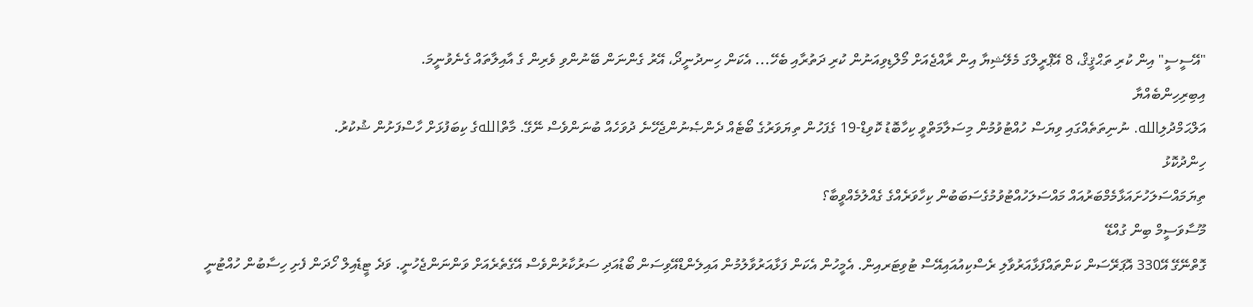"އޭސީސީ" އިން ކުރި ތަޙްޤީޤް، 8 އޭޕްރީލްގަ މެލޭޝިޔާ އިން ރާއްޖެއަށް މޯލްޑިވިއަނުން ކުރި ދަތުރާއި ބެހޭ... އެކަން ހިނދުނީދޯ، އޭރު ގެންނަން ބޭނުންވި ވެރިން ގެ އާއިލާތައް ގެނެވުނީމަ.
އިބިރިހިންބެއްޔާ
އަލްޙަމްދުލިالله. ނުނިތަތެއްގައި ވިޔަސް ހުއްޓުވުމުން މިސަލާމަތްވީ ކިހާބޮޑު ކޮވިޑް-19 ގެފަހުން ތިޔަވަރުގެ ބޯޓެއް ދެންޞެނުންޖެހޭނެ ދުވަހެއް ބުނަންވެސް ނޭގޭ. މާތްاللهގެ ކިބަފުޅަށް ހާސްފަށުން ޝުކުރު.
ހިންދުކޮޅު
ތިޔަމައްސަލަހުށައަޅާމެމްބަރުއައް މައްސަލަހުއްޓުވުމުގެސަބަބުން ކިހާވަރެއްގެ ގެއްލުމެއްވީބާ؟
މޫސާވަސީމް ބިން ގުއްޑޭ
ގޮތްނޭގޭ އޭ330 އޮޕަރޭސަން ކަންތައްފަޅާއަރުވާލި ރެސްކިއުއައިއޭސް ޓުވިޓަރއިން. އެމީހުން އެކަން ފަޅާއަރުވާލުމުން އައިލެންޑްއޭވިސަން ބޯޑުއަދި ސަރުކާރުންވެސް އޭގެތެރެއަށް ވަންނަންޖެހުނީ. ވަދެ ޓީޑެއިލް ހޯދަން ފެށި ހިސާބުން ހުއްޓުނީ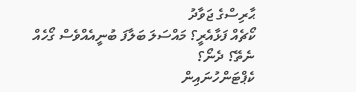ޙާރިސްގެ ޖަވާދު
ކޯޗެއް ފަޅާއެރީ؟ މައްސަލަ ބަލާފަ ބުނީއެއްވެސް ގޯހެއް ނެތޭ؟ ދެނޯ؟
ކެޕްޓަންހުނައިން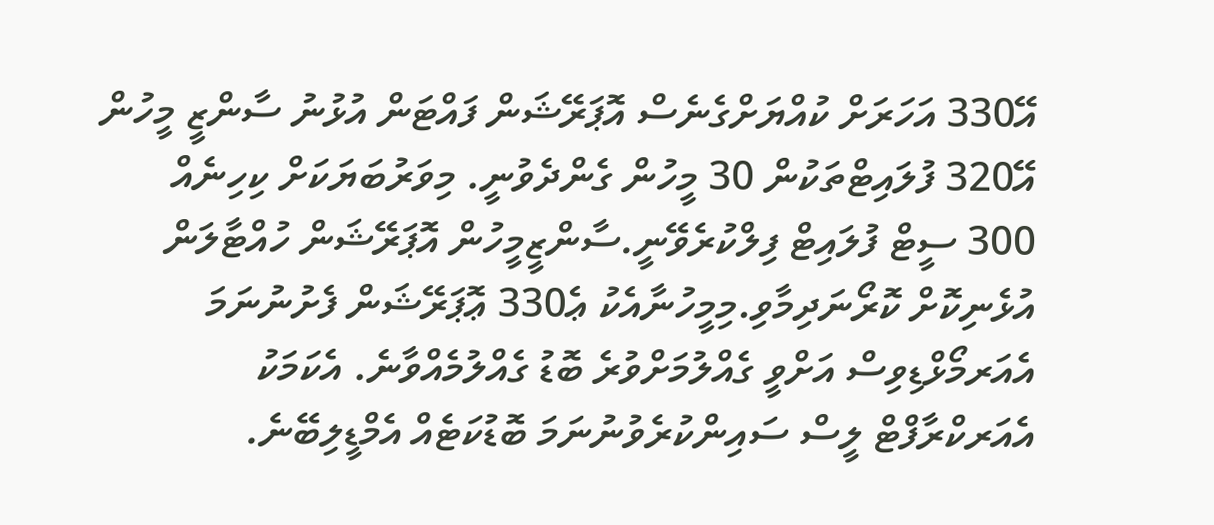އޭ330 އަހަރަށް ކުއްޔަށްގެނެސް އޮޕަރޭޝަން ފައްޓަން އުޅުނު ސާންޒީ މީހުން އޭ320 ފުލައިޓްތަކުން 30 މީހުން ގެންދެވުނީ. މިވަރުބަޔަކަށް ކިހިނެއް 300 ސީޓް ފުލައިޓް ފިލްކުރެވޭނީ.ސާންޒީމީހުން އޮޕަރޭޝަން ހުއްޓާލަން އުޅެނިކޮށް ކޮރޯނަދިމާވި.މިމީހުނާއެކު ޢެ330 ޢޮޕަރޭޝަން ފެށުނުނަމަ އެއަރމޯޅްޑިވިސް އަށްވީ ގެއްލުމަށްވުރެ ބޮޑު ގެއްލުމެއްވާނެ. އެކަމަކު އެއަރކްރާފްޓް ލީސް ސައިންކުރެވުނުނަމަ ބޮޑުކަޓެއް އެމްޑީލިބޭނެ.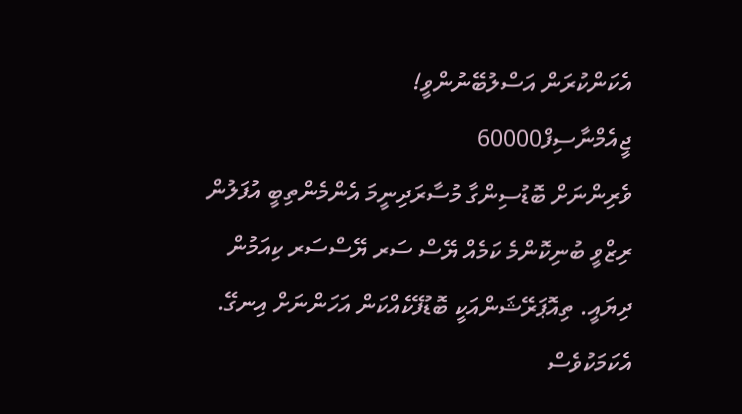އެކަންކުރަން އަސްލުބޭނުންވީ!
ޖީއެމްނާސިފް60000
ވެރިންނަށް ބޮޑުސިންގާ މުސާރަދިނީމަ އެންމެންތިބީ އުފަލުން ރިޒްވީ ބުނިކޮންމެ ކަމެއް ޔޭސް ސަރ ޔޭސްސަރ ކިއަމުން ދިޔައީ. ތިއޮޕަރޭޝަންއަކީ ބޮޑުފޭކެއްކަން އަހަންނަށް އިނގޭ. އެކަމަކުވެސް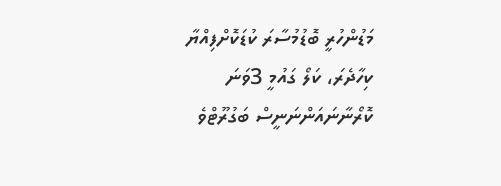މަޑުންހުރީ ބޮޑުމުސާރަ ކުޑަކޮށްފިއްޔާ ކިހާދެރަ، ކަލޯ ގައުމީ 3ވަނަ ކޮރޯނާނައަންނަނީސް ބަގުރޫޓްވެ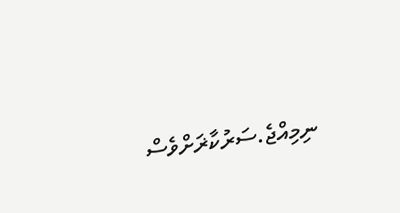ނިމިއްޖެ.ސަރުކާޜަށްވެސް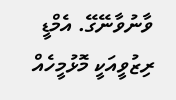ވާނުވާނޭގޭ. އެމްޑީ ރިޒުވީއަކީ މޮޅުމީހެއް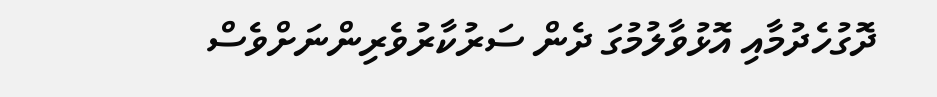ދޮގުހެދުމާއި އޮޅުވާލުމުގަ ދެން ސަރުކާރުވެރިންނަށްވެސް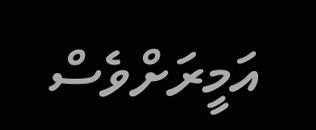އަމީރަށްވެސް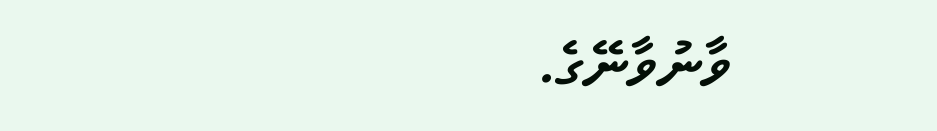ވާނުވާނޭގެ.